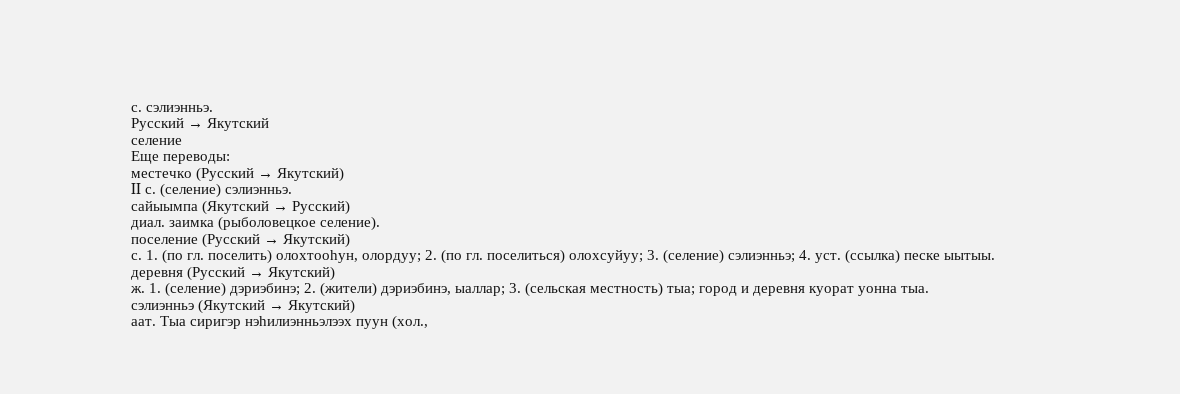с. сэлиэнньэ.
Русский → Якутский
селение
Еще переводы:
местечко (Русский → Якутский)
II с. (селение) сэлиэнньэ.
сайыымпа (Якутский → Русский)
диал. заимка (рыболовецкое селение).
поселение (Русский → Якутский)
с. 1. (по гл. поселить) олохтооһун, олордуу; 2. (по гл. поселиться) олохсуйуу; 3. (селение) сэлиэнньэ; 4. уст. (ссылка) песке ыытыы.
деревня (Русский → Якутский)
ж. 1. (селение) дэриэбинэ; 2. (жители) дэриэбинэ, ыаллар; 3. (сельская местность) тыа; город и деревня куорат уонна тыа.
сэлиэнньэ (Якутский → Якутский)
аат. Тыа сиригэр нэһилиэнньэлээх пуун (хол.,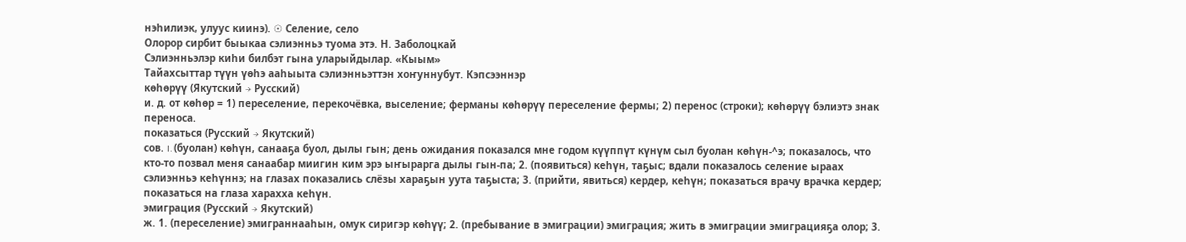нэһилиэк, улуус киинэ). ☉ Селение, село
Олорор сирбит быыкаа сэлиэнньэ туома этэ. Н. Заболоцкай
Сэлиэнньэлэр киһи билбэт гына уларыйдылар. «Кыым»
Тайахсыттар түүн үөһэ ааһыыта сэлиэнньэттэн хоҥуннубут. Кэпсээннэр
көһөрүү (Якутский → Русский)
и. д. от көһөр = 1) переселение, перекочёвка, выселение; ферманы көһөрүү переселение фермы; 2) перенос (строки); көһөрүү бэлиэтэ знак переноса.
показаться (Русский → Якутский)
сов. I. (буолан) көһүн, санааҕа буол, дылы гын; день ожидания показался мне годом күүппүт күнүм сыл буолан көһүн-^э; показалось, что кто-то позвал меня санаабар миигин ким эрэ ыҥырарга дылы гын-па; 2. (появиться) кеһүн, таҕыс; вдали показалось селение ыраах сэлиэнньэ кеһүннэ; на глазах показались слёзы хараҕын уута таҕыста; 3. (прийти, явиться) кердер, кеһүн; показаться врачу врачка кердер; показаться на глаза харахха кеһүн.
эмиграция (Русский → Якутский)
ж. 1. (переселение) эмиграннааһын, омук сиригэр көһүү; 2. (пребывание в эмиграции) эмиграция; жить в эмиграции эмиграцияҕа олор; 3.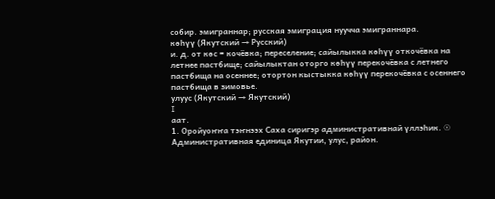собир. эмиграннар; русская эмиграция нуучча эмиграннара.
көһүү (Якутский → Русский)
и. д. от көс = кочёвка; переселение; сайылыкка көһүү откочёвка на летнее пастбище; сайылыктан оторго көһүү перекочёвка с летнего пастбища на осеннее; отортон кыстыкка көһүү перекочёвка с осеннего пастбища в зимовье.
улуус (Якутский → Якутский)
I
аат.
1. Оройуоҥҥа тэҥнээх Саха сиригэр административнай үллэһик. ☉ Административная единица Якутии, улус, район.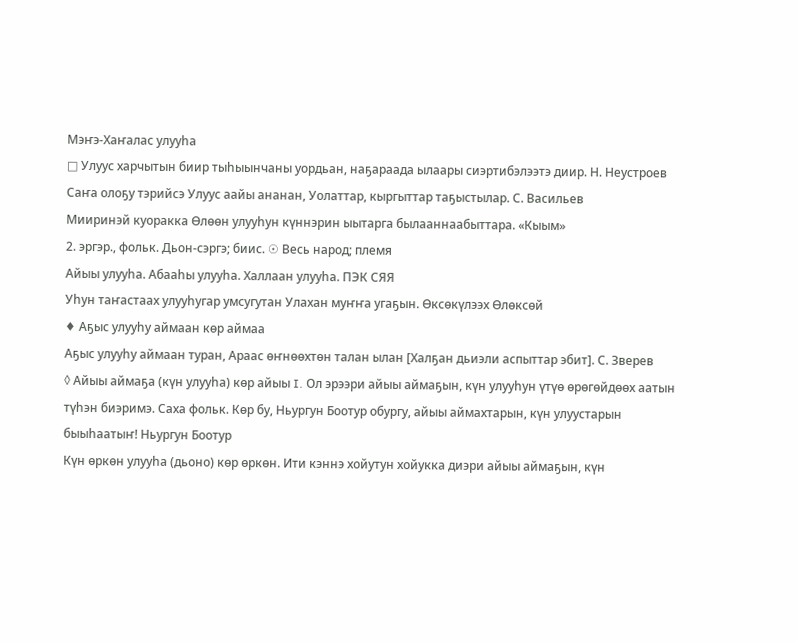Мэҥэ-Хаҥалас улууһа
□ Улуус харчытын биир тыһыынчаны уордьан, наҕараада ылаары сиэртибэлээтэ диир. Н. Неустроев
Саҥа олоҕу тэрийсэ Улуус аайы ананан, Уолаттар, кыргыттар таҕыстылар. С. Васильев
Мииринэй куоракка Өлөөн улууһун күннэрин ыытарга былааннаабыттара. «Кыым»
2. эргэр., фольк. Дьон-сэргэ; биис. ☉ Весь народ; племя
Айыы улууһа. Абааһы улууһа. Халлаан улууһа. ПЭК СЯЯ
Уһун таҥастаах улууһугар умсугутан Улахан муҥҥа угаҕын. Өксөкүлээх Өлөксөй
♦ Аҕыс улууһу аймаан көр аймаа
Аҕыс улууһу аймаан туран, Араас өҥнөөхтөн талан ылан [Халҕан дьиэли аспыттар эбит]. С. Зверев
◊ Айыы аймаҕа (күн улууһа) көр айыы I. Ол эрээри айыы аймаҕын, күн улууһун үтүө өрөгөйдөөх аатын түһэн биэримэ. Саха фольк. Көр бу, Ньургун Боотур обургу, айыы аймахтарын, күн улуустарын быыһаатыҥ! Ньургун Боотур
Күн өркөн улууһа (дьоно) көр өркөн. Ити кэннэ хойутун хойукка диэри айыы аймаҕын, күн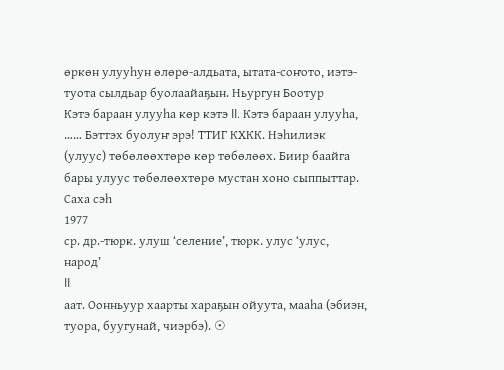өркөн улууһун өлөрө-алдьата, ытата-соҥото, иэтэ-туота сылдьар буолаайаҕын. Ньургун Боотур
Кэтэ бараан улууһа көр кэтэ II. Кэтэ бараан улууһа, …… Бэттэх буолуҥ эрэ! ТТИГ КХКК. Нэһилиэк (улуус) төбөлөөхтөрө көр төбөлөөх. Биир баайга бары улуус төбөлөөхтөрө мустан хоно сыппыттар. Саха сэһ
1977
ср. др.-тюрк. улуш ‘селение’, тюрк. улус ‘улус, народ’
II
аат. Оонньуур хаарты хараҕын ойуута, мааһа (эбиэн, туора, буугунай, чиэрбэ). ☉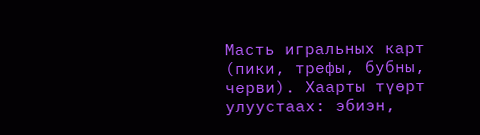Масть игральных карт (пики, трефы, бубны, черви). Хаарты түөрт улуустаах: эбиэн,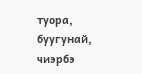туора, буугунай, чиэрбэ